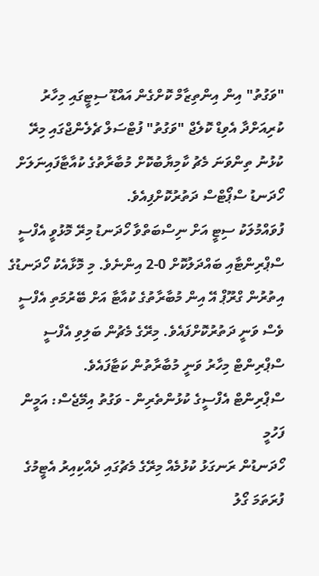"ވަގުތު" އިން އިންތިޒާމް ކޮށްގެން އައްޑޫ ސިޓީގައި މިހާރު ކުރިއަށްދާ އެވިޑް ކޮލެޖް "ވަގުތު" ފުޓްސަލް ޗެލެންޖްގައި މިރޭ ކުޅުނު ތިންވަނަ މެޗު ކާމިޔާބުކޮށް މުބާރާތުގެ ކުއާޓާފައިނަލަށް ހޯދަނޑު ސްޕޯޓްސް ދަތުރުކޮށްފިއެވެ.
ފުވައްމުލަކު ސިޓީ އަށް ނިސްބަތްވާ ހޯދަނޑު މިރޭ މޮޅުވީ އެފްސީ ސްޕްރިންޓާއި ބައްދަލުކޮށް 0-2 އިންނެވެ. މި މޮޅާއެކު ހޯދަނޑުގެ އިތުރުން ގްރޫޕް އޭ އިން މުބާރާތުގެ ކުއާޓާ އަށް ބޭރުމަތި އެފްސީ ވެސް ވަނީ ދަތުރުކޮށްފައެވެ. މިރޭގެ މެޗުން ބަލިވި އެފްސީ ސްޕްރިންޓް މިހާރު ވަނީ މުބާރާތުން ކަޓާފައެވެ.
ސްޕްރިންޓް އެފްސީގެ ކުޅުންތެރިން - ވަގުތު އިމޭޖެސް: އަމީން ފަހުމީ
ހޯދަނޑުން ރަނގަޅު ކުޅުމެއް މިރޭގެ މެޗުގައި ދެއްކިއިރު އެޓީމުގެ ފުރަތަމަ ގޯލު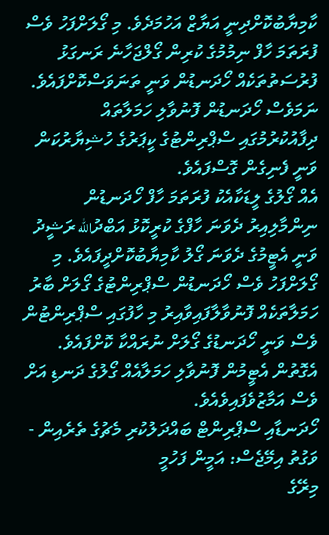ކާމިޔާބުކޮށްދިނީ އަޔާޒް އަހުމަދެވެ. މި ގޯލަށްފަހު ވެސް ފުރަތަމަ ހާފް ނިމުމުގެ ކުރިން ގޯލްޖަހާނެ ރަނގަޅު ފުރުސަތުތަކެއް ހޯދަނޑުން ވަނީ ތަނަވަސްކޮށްފައެވެ. ނަމަވެސް ހޯދަނޑުން ފޮނުވާލި ހަމަލާތައް ދިފާއުކުރުމުގައި ސްޕްރިންޓުގެ ކީޕަރުގެ ހުޝިޔާރުކަން ވަނީ ފެނިގެން ގޮސްފައެވެ.
އެއް ގޯލުގެ ލީޑަކާއެކު ފުރަތަމަ ހާފް ހޯދަނޑުން ނިންމާލިއިރު ދެވަނަ ހާފްގެ ކުރީކޮޅު އަބްދުالله ރަޝީދު ވަނީ އެޓީމުގެ ދެވަނަ ގޯލު ކާމިޔާބުކޮށްދީފައެވެ. މި ގޯލަށްފަހު ވެސް ހޯދަނޑުން ސްޕްރިންޓުގެ ގޯލަށް ބާރު ހަމަލާތަކެއް ފޮނުވާލާފައިވާއިރު މި ހާފުގައި ސްޕްރިންޓުން ވެސް ވަނީ ހޯދަނޑުގެ ގޯލަށް ނުރައްކާ ކޮށްފައެވެ. އެގޮތުން އެޓީމުން ފޮނުވާލި ހަމަލާއެއް ގޯލުގެ ދަނޑި އަށް ވެސް އަމާޒުވެފައިވެއެވެ.
ހޯދަނޑާއި ސްޕްރިންޓް ބައްދަލުކުރި މެޗުގެ ތެރެއިން - ވަގުތު އިމޭޖެސް: އަމީން ފަހުމީ
މިރޭގެ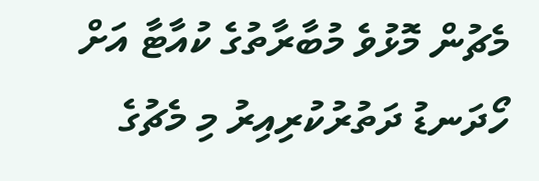މެޗުން މޮޅުވެ މުބާރާތުގެ ކުއާޓާ އަށް ހޯދަނޑު ދަތުރުކުރިއިރު މި މެޗުގެ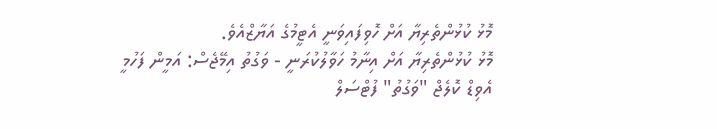މޮޅު ކުޅުންތެރިޔާ އަށް ހޮވިފައިވަނީ އެޓީމުގެ އަޔާޒްއެވެ.
މޮޅު ކުޅުންތެރިޔާ އަށް އިނާމު ހަވާލުކުރަނީ - ވަގުތު އިމޭޖެސް: އަމީން ފަހުމީ
އެވިޑް ކޮލެޖް "ވަގުތު" ފުޓްސަލް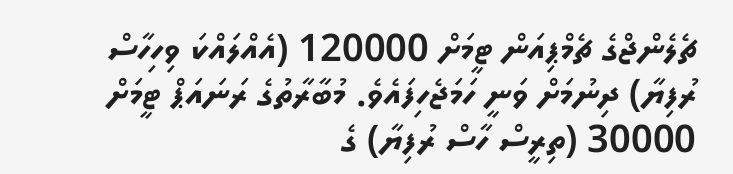ޗެލެންޖްގެ ޗެމްޕިއަން ޓީމަށް 120000 (އެއްލައްކަ ވިހިހާސް ރުފިޔާ) ދިނުމަށް ވަނީ ހަމަޖެހިފައެވެ. މުބާރާތުގެ ރަނައަޕް ޓީމަށް 30000 (ތިރީސް ހާސް ރުފިޔާ) ގެ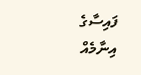ފައިސާގެ އިނާމެއް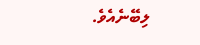ލިބޭނެއެވެ.